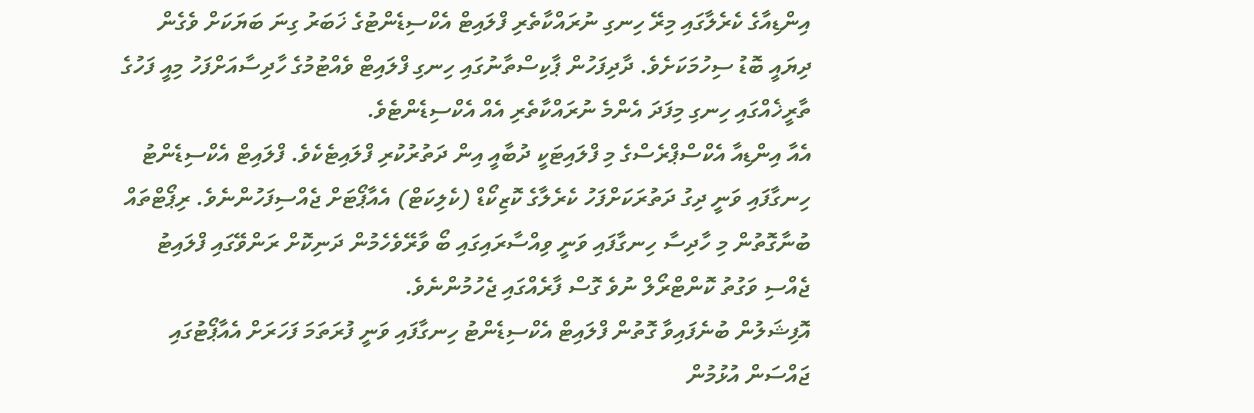އިންޑިއާގެ ކެރެލާގައި މިރޭ ހިނގި ނުރައްކާތެރި ފްލައިޓް އެކްސިޑެންޓުގެ ޚަބަރު ގިނަ ބަޔަކަށް ވެގެން ދިޔައީ ބޮޑު ސިހުމަކަށެވެ. ދާދިފަހުން ޕާކިސްތާނުގައި ހިނގި ފްލައިޓް ވެއްޓުމުގެ ހާދިސާއަށްފަހު މިއީ ފަހުގެ ތާރީޚެއްގައި ހިނގި މިފަދަ އެންމެ ނުރައްކާތެރި އެއް އެކްސިޑެންޓެވެ.
އެއާ އިންޑިއާ އެކްސްޕްރެސްގެ މި ފްލައިޓަކީ ދުބާއީ އިން ދަތުރުކުރި ފްލައިޓެކެވެ. ފްލައިޓް އެކްސިޑެންޓު ހިނގާފައި ވަނީ ދިގު ދަތުރަކަށްފަހު ކެރެލާގެ ކޮޒިކޯޑް (ކެލިކަޓް) އެއާޕޯޓަށް ޖެއްސިފަހުންނެވެ. ރިޕޯޓްތައް ބުނާގޮތުން މި ހާދިސާ ހިނގާފައި ވަނީ ވިއްސާރައިގައި ބޯ ވާރޭވެހެމުން ދަނިކޮށް ރަންވޭގައި ފްލައިޓު ޖެއްސި ވަގުތު ކޮންޓްރޯލް ނުވެ ގޮސް ފާރެއްގައި ޖެހުމުންނެވެ.
އޮފިޝަލުން ބުނެފައިވާ ގޮތުން ފްލައިޓް އެކްސިޑެންޓު ހިނގާފައި ވަނީ ފުރަތަމަ ފަހަރަށް އެއާޕޯޓުގައި ޖައްސަން އުޅުމުން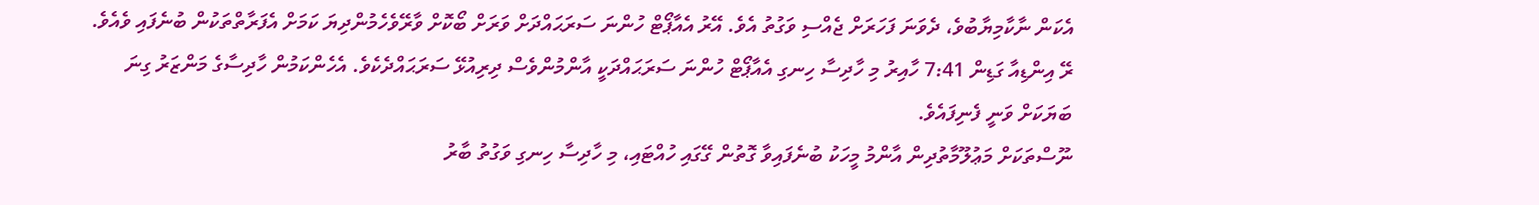އެކަން ނާކާމިޔާބުވެ، ދެވަނަ ފަހަރަށް ޖެއްސި ވަގުތު އެވެ. އޭރު އެއާޕޯޓް ހުންނަ ސަރަޙައްދަށް ވަރަށް ބޯކޮށް ވާރޭވެހެމުންދިޔަ ކަމަށް އެފަރާތްތަކުން ބުނެފައި ވެއެވެ.
ރޭ އިންޑިއާ ގަޑިން 7:41 ހާއިރު މި ހާދިސާ ހިނގި އެއާޕޯޓް ހުންނަ ސަރަޙައްދަކީ އާންމުންވެސް ދިރިއުޅޭ ސަރަޙައްދެކެވެ. އެހެންކަމުން ހާދިސާގެ މަންޒަރު ގިނަ ބަޔަކަށް ވަނީ ފެނިފައެވެ.
ނޫސްތަކަށް މަޢުލޫމާތުދިން އާންމު މީހަކު ބުނެފައިވާ ގޮތުން ގޭގައި ހުއްޓައި، މި ހާދިސާ ހިނގި ވަގުތު ބާރު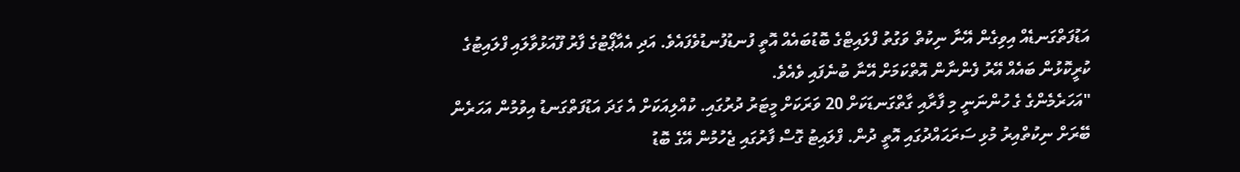އަޑުފަތްގަނޑެއް އިވިގެން އޭނާ ނިކުތް ވަގުތު ފްލައިޓްގެ ބޮޑުބައެއް އޮތީ ފުނޑުފުނޑުވެފައެވެ. އަދި އެއާޕޯޓުގެ ފާރު ފޫއަޅުވާލައި ފްލައިޓުގެ ކުރީކޮޅުން ބައެއް އޭރު ފެންނާން އޮތްކަމަށް އޭނާ ބުނެފައި ވެއެވެ.
"އަހަރެމެންގެ ގެ ހުންނަނީ މި ފާރާއި ގާތްގަނޑަކަށް 20 ވަރަކަށް މީޓަރު ދުރުގައި. ކުއްލިއަކަށް އެ ގަދަ އަޑުފަތްގަނޑު އިވުމުން އަހަރެން ބޭރަށް ނިކުތްއިރު މުޅި ސަރަޙައްދުގައި އޮތީ ދުން. ފްލައިޓު ގޮސް ފާރުގައި ޖެހުމުން އޭގެ ބޮޑު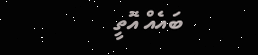ބައެއް އޮތީ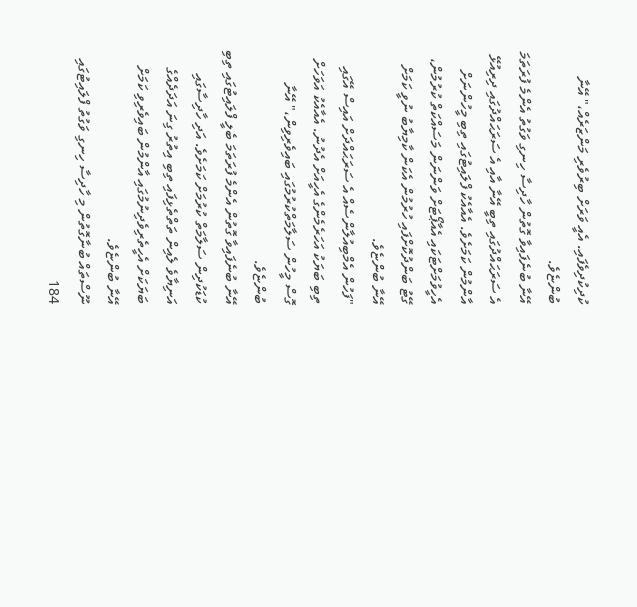ކުދިކުދިވެފައި. އެއީ ވަރަށް ބިރުވެރި މަންޒަރެއް،" އޭނާ ބުންޏެވެ.
އޭނާ ބުނެފައިވާ ގޮތުން ހާދިސާ ހިނގި ވަގުތު އެންމެ ފުރަތަމަ އެ ސަރަޙައްދުގައި ތިބީ އޭނާ އާއި އެ ސަރަޙައްދުގައި ދިރިއުޅޭ އާންމުން ކަމަށެވެ. އެއާއެކު ފްލައިޓުގައި ތިބި މީހުންނަށް އެހީވުމަށްޓަކައި އެއާޕޯޓަށް ވަންނަން މަސައްކަތް ކުރުމުން، ގޭޓު ބަންދުކޮށްފައި ހުރުމުން އެކަން ކާމިޔާބު ނުވީ ކަމަށް އޭނާ ބުންޏެވެ.
"ފަހުން އެމްބިއުލާންސެއް އެ ސަރަޙައްދަށް އައިސް އޭގައި ތިބި ބަޔަކު އަހަރެމެންގެ އެހީއަށް އެދުނު. އެއާއެކު އަވަހަށް ގޮސް މީހުން ސަލާމަތްކުރުމުގައި ބައިވެރިވިން،" އޭނާ ބުންޏެވެ.
އޭނާ ބުނެފައިވާ ގޮތުން އެންމެ ފުރަތަމަ ބެލީ ފްލައިޓުގައި ތިބި ކުޑަކުދިން ސަލާމަތް ކުރުމަށް ކަމަށެވެ. އަދި ހާދިސާގައި އަނިޔާވެ ލެއިން ތަތްތެޅިފައި ތިބި އިތުރު ގިނަ އަދަދެއްގެ ބަޔަކަށް އެހީތެރިވެދިނުމުގައި އާންމުން ބައިވެރިވި ކަމަށް އޭނާ ބުންޏެވެ.
ނޫސްތައް ބުނާގޮތުން މި ހާދިސާ ހިނގި ވަގުތު ފްލައިޓުގައި 184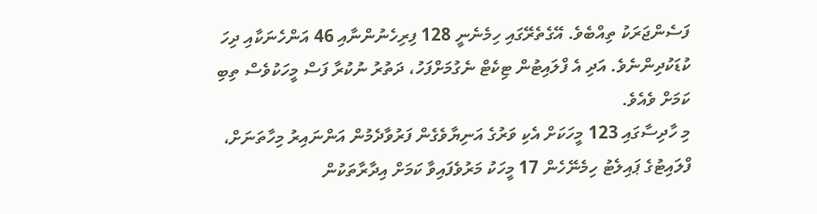ފަސެންޖަރަކު ތިއްބެވެ. އޭގެތެރޭގައި ހިމެނެނީ 128 ފިރިހެނުންނާއި 46 އަންހެނަކާއި ދިހަ ކުޑަކުދިންނެވެ. އަދި އެ ފްލައިޓުން ޓިކެޓް ނެގުމަށްފަހު، ދަތުރު ނުކުރާ ފަސް މީހަކުވެސް ތިބި ކަމަށް ވެއެވެ.
މި ހާދިސާގައި 123 މީހަކަށް އެކި ވަރުގެ އަނިޔާވެގެން ފަރުވާދެމުން އަންނައިރު މިހާތަނަށް، ފްލައިޓުގެ ޕައިލެޓު ހިމެނޭހެން 17 މީހަކު މަރުވެފައިވާ ކަމަށް އިދާރާތަކުން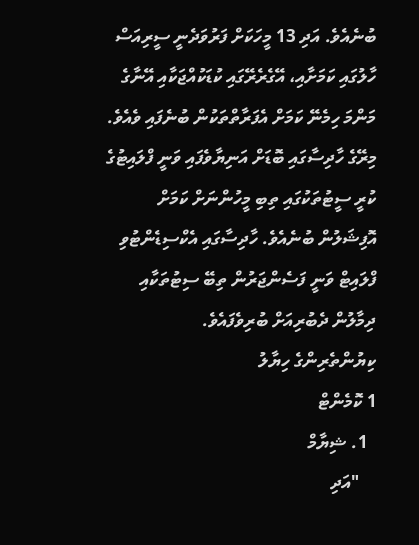ބުނެއެވެ. އަދި 13 މީހަކަށް ފަރުވަދެނީ ސީރިއަސް ހާލުގައި ކަމަށާއި، އޭގެރެރޭގައި ކުޑަކުއްޖަކާއި އޭނާގެ މަންމަ ހިމެނޭ ކަމަށް އެފަރާތްތަކުން ބުނެފައި ވެއެވެ.
މިރޭގެ ހާދިސާގައި ބޮޑަށް އަނިޔާވެފައި ވަނީ ފްލައިޓުގެ ކުރީ ސީޓުތަކުގައި ތިބި މީހުންނަށް ކަމަށް އޮފިޝަލުން ބުނެއެވެ. ހާދިސާގައި އެކްސިޑެންޓުވި ފްލައިޓް ވަނީ ފަސެންޖަރުން ތިބޭ ސިޓުތަކާއި ދިމާލުން ދެބުރިއަށް ބުރިވެފައެވެ.
ކިޔުންތެރިންގެ ހިޔާލު
1 ކޮމެންޓް
  1. ޝިޔާމް
    "އަދި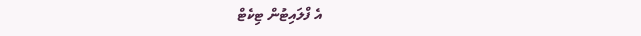އެ ފްލައިޓުން ޓިކެޓް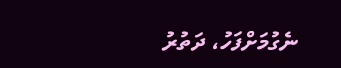ނެގުމަށްފަހު، ދަތުރު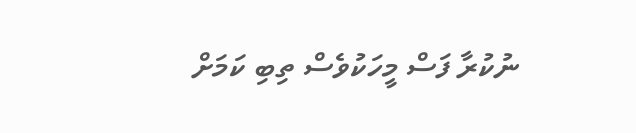ނުކުރާ ފަސް މީހަކުވެސް ތިބި ކަމަށް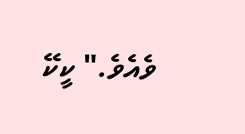ވެއެވެ." ކީކޭ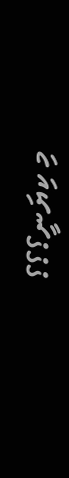މި ކިޔަނީ؟؟؟